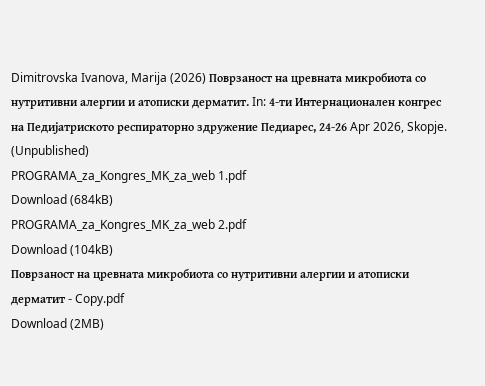Dimitrovska Ivanova, Marija (2026) Поврзаност на цревната микробиота со нутритивни алергии и атописки дерматит. In: 4-ти Интернационален конгрес на Педијатриското респираторно здружение Педиарес, 24-26 Apr 2026, Skopje. (Unpublished)
PROGRAMA_za_Kongres_MK_za_web 1.pdf
Download (684kB)
PROGRAMA_za_Kongres_MK_za_web 2.pdf
Download (104kB)
Поврзаност на цревната микробиота со нутритивни алергии и атописки дерматит - Copy.pdf
Download (2MB)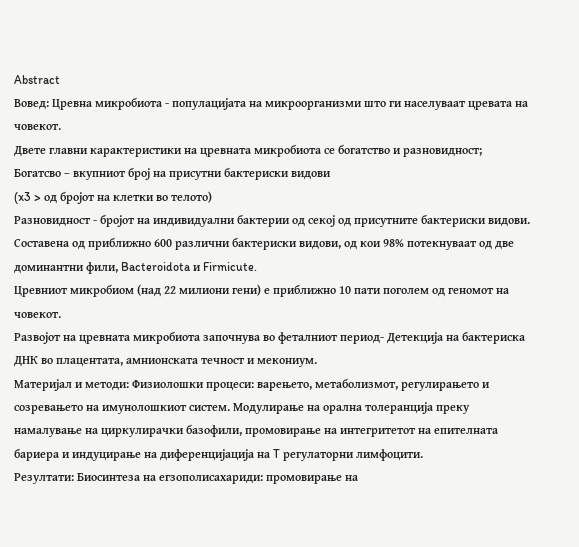Abstract
Вовед: Цревна микробиота - популацијата на микроорганизми што ги населуваат цревата на човекот.
Двете главни карактеристики на цревната микробиота се богатство и разновидност;
Богатсво – вкупниот број на присутни бактериски видови
(x3 > од бројот на клетки во телото)
Разновидност - бројот на индивидуални бактерии од секој од присутните бактериски видови. Составена од приближно 600 различни бактериски видови, од кои 98% потекнуваат од две доминантни фили, Bacteroidota и Firmicute.
Цревниот микробиом (над 22 милиони гени) е приближно 10 пати поголем од геномот на човекот.
Развојот на цревната микробиота започнува во феталниот период- Детекција на бактериска ДНК во плацентата, амнионската течност и мекониум.
Материјал и методи: Физиолошки процеси: варењето, метаболизмот, регулирањето и созревањето на имунолошкиот систем. Mодулирање на орална толеранција преку намалување на циркулирачки базофили, промовирање на интегритетот на епителната бариера и индуцирање на диференцијација на T регулаторни лимфоцити.
Резултати: Биосинтеза на егзополисахариди: промовирање на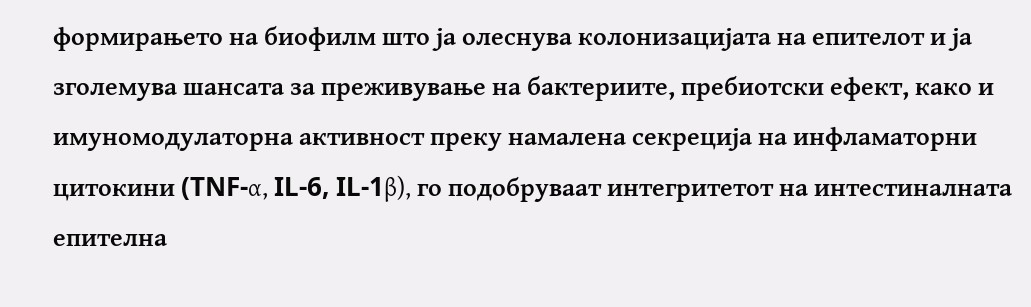формирањето на биофилм што ја олеснува колонизацијата на епителот и ја зголемува шансата за преживување на бактериите, пребиотски ефект, како и имуномодулаторна активност преку намалена секреција на инфламаторни цитокини (TNF-α, IL-6, IL-1β), го подобруваат интегритетот на интестиналната епителна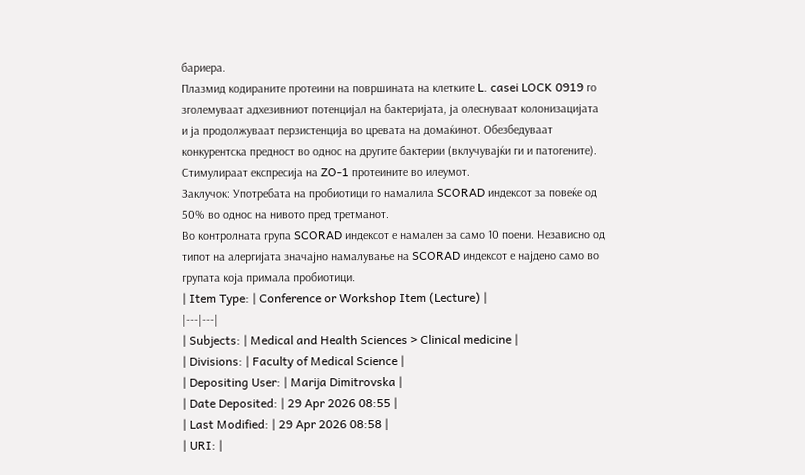бариера.
Плазмид кодираните протеини на површината на клетките L. casei LOCK 0919 го зголемуваат адхезивниот потенцијал на бактеријата, ја олеснуваат колонизацијата и ја продолжуваат перзистенција во цревата на домаќинот. Обезбедуваат конкурентска предност во однос на другите бактерии (вклучувајќи ги и патогените).
Стимулираат експресија на ZO-1 протеините во илеумот.
Заклучок: Употребата на пробиотици го намалила SCORAD индексот за повеќе од 50% во однос на нивото пред третманот.
Во контролната група SCORAD индексот е намален за само 10 поени. Независно од типот на алергијата значајно намалување на SCORAD индексот е најдено само во групата која примала пробиотици.
| Item Type: | Conference or Workshop Item (Lecture) |
|---|---|
| Subjects: | Medical and Health Sciences > Clinical medicine |
| Divisions: | Faculty of Medical Science |
| Depositing User: | Marija Dimitrovska |
| Date Deposited: | 29 Apr 2026 08:55 |
| Last Modified: | 29 Apr 2026 08:58 |
| URI: |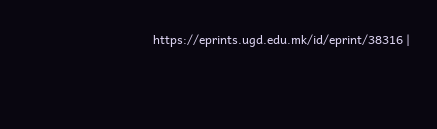https://eprints.ugd.edu.mk/id/eprint/38316 |